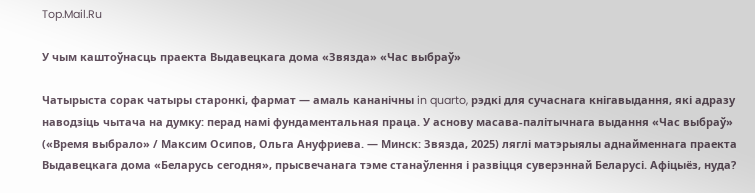Top.Mail.Ru

У чым каштоўнасць праекта Выдавецкага дома «Звязда» «Час выбраў»

Чатырыста сорак чатыры старонкі, фармат — амаль кананічны in quarto, рэдкі для сучаснага кнігавыдання, які адразу наводзіць чытача на думку: перад намі фундаментальная праца. У аснову масава-палітычнага выдання «Час выбраў» («Время выбрало» / Максим Осипов, Ольга Ануфриева. — Минск: Звязда, 2025) ляглі матэрыялы аднайменнага праекта Выдавецкага дома «Беларусь сегодня», прысвечанага тэме станаўлення і развіцця суверэннай Беларусі. Афіцыёз, нуда?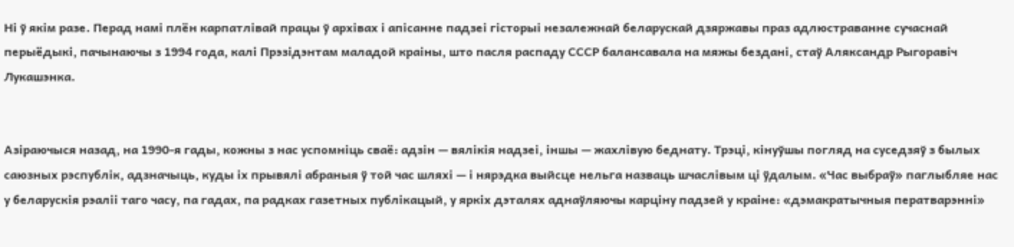Ні ў якім разе. Перад намі плён карпатлівай працы ў архівах і апісанне падзеі гісторыі незалежнай беларускай дзяржавы праз адлюстраванне сучаснай перыёдыкі, пачынаючы з 1994 года, калі Прэзідэнтам маладой краіны, што пасля распаду СССР балансавала на мяжы бездані, стаў Аляксандр Рыгоравіч Лукашэнка.


Азіраючыся назад, на 1990-я гады, кожны з нас успомніць сваё: адзін — вялікія надзеі, іншы — жахлівую беднату. Трэці, кінуўшы погляд на суседзяў з былых саюзных рэспублік, адзначыць, куды іх прывялі абраныя ў той час шляхі — і нярэдка выйсце нельга назваць шчаслівым ці ўдалым. «Час выбраў» паглыбляе нас у беларускія рэаліі таго часу, па гадах, па радках газетных публікацый, у яркіх дэталях аднаўляючы карціну падзей у краіне: «дэмакратычныя ператварэнні»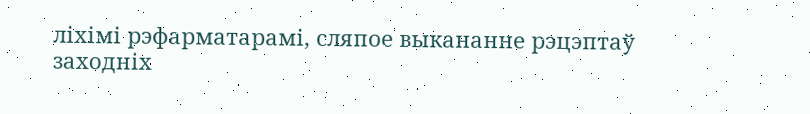ліхімі рэфарматарамі, сляпое выкананне рэцэптаў заходніх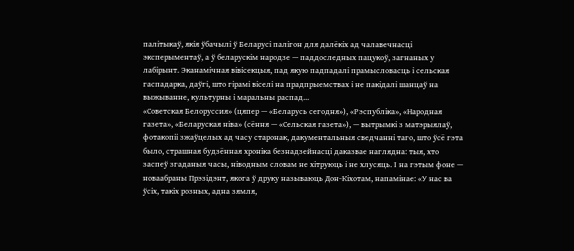палітыкаў, якія ўбачылі ў Беларусі палігон для далёкіх ад чалавечнасці эксперыментаў, а ў беларускім народзе — паддоследных пацукоў, загнаных у лабірынт. Эканамічная вівісекцыя, пад якую падпадалі прамысловасць і сельская гаспадарка, даўгі, што гірамі віселі на прадпрыемствах і не пакідалі шанцаў на выжыванне, культурны і маральны распад...
«Советская Белоруссия» (цяпер — «Беларусь сегодня»), «Рэспубліка», «Народная газета», «Беларуская ніва» (сёння — «Сельская газета»), — вытрымкі з матэрыялаў, фотакопіі зжаўцелых ад часу старонак, дакументальныя сведчанні таго, што ўсё гэта было, страшная будзённая хроніка безнадзейнасці даказвае наглядна: тыя, хто заспеў згаданыя часы, ніводным словам не хітруюць і не хлусяць. І на гэтым фоне — новаабраны Прэзідэнт, якога ў друку называюць Дон-Кіхотам, напамінае: «У нас ва ўсіх, такіх розных, адна зямля,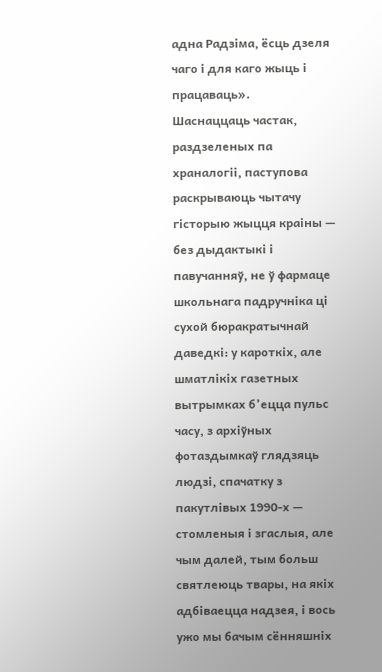адна Радзіма, ёсць дзеля чаго і для каго жыць і працаваць».
Шаснаццаць частак, раздзеленых па храналогіі, паступова раскрываюць чытачу гісторыю жыцця краіны — без дыдактыкі і павучанняў, не ў фармаце школьнага падручніка ці сухой бюракратычнай даведкі: у кароткіх, але шматлікіх газетных вытрымках б’ецца пульс часу, з архіўных фотаздымкаў глядзяць людзі, спачатку з пакутлівых 1990-х — стомленыя і згаслыя, але чым далей, тым больш святлеюць твары, на якіх адбіваецца надзея, і вось ужо мы бачым сённяшніх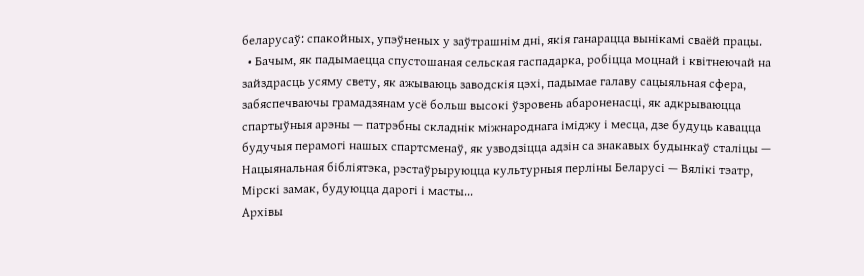беларусаў: спакойных, упэўненых у заўтрашнім дні, якія ганарацца вынікамі сваёй працы.
  • Бачым, як падымаецца спустошаная сельская гаспадарка, робіцца моцнай і квітнеючай на зайздрасць усяму свету, як ажываюць заводскія цэхі, падымае галаву сацыяльная сфера, забяспечваючы грамадзянам усё больш высокі ўзровень абароненасці, як адкрываюцца спартыўныя арэны — патрэбны складнік міжнароднага іміджу і месца, дзе будуць кавацца будучыя перамогі нашых спартсменаў, як узводзіцца адзін са знакавых будынкаў сталіцы — Нацыянальная бібліятэка, рэстаўрыруюцца культурныя перліны Беларусі — Вялікі тэатр, Мірскі замак, будуюцца дарогі і масты...
Архівы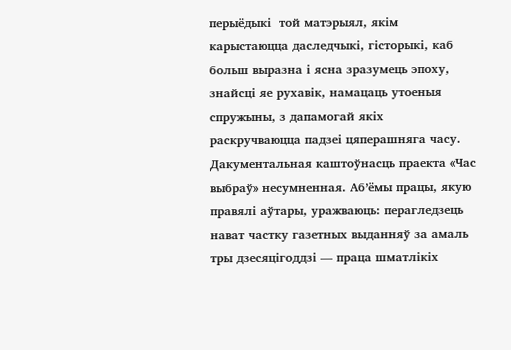перыёдыкі  той матэрыял, якім карыстаюцца даследчыкі, гісторыкі, каб больш выразна і ясна зразумець эпоху, знайсці яе рухавік, намацаць утоеныя спружыны, з дапамогай якіх раскручваюцца падзеі цяперашняга часу. Дакументальная каштоўнасць праекта «Час выбраў» несумненная. Аб’ёмы працы, якую правялі аўтары, уражваюць: перагледзець нават частку газетных выданняў за амаль тры дзесяцігоддзі — праца шматлікіх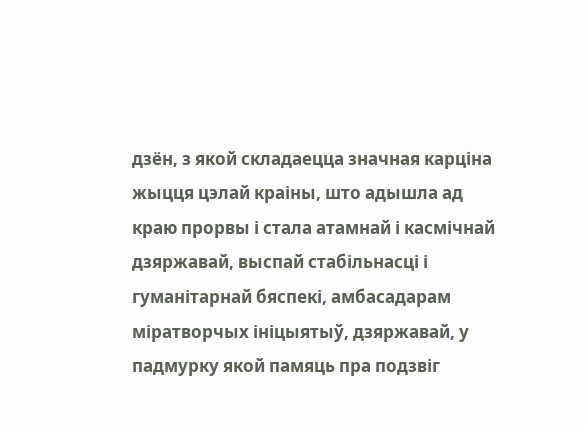дзён, з якой складаецца значная карціна жыцця цэлай краіны, што адышла ад краю прорвы і стала атамнай і касмічнай дзяржавай, выспай стабільнасці і гуманітарнай бяспекі, амбасадарам міратворчых ініцыятыў, дзяржавай, у падмурку якой памяць пра подзвіг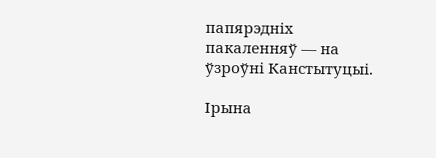папярэдніх пакаленняў — на ўзроўні Канстытуцыі.

Ірына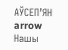АЎСЕП’ЯН
arrow
Нашы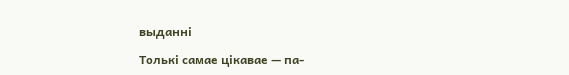выданні

Толькі самае цікавае — па-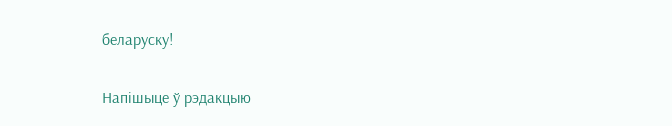беларуску!

Напішыце ў рэдакцыю